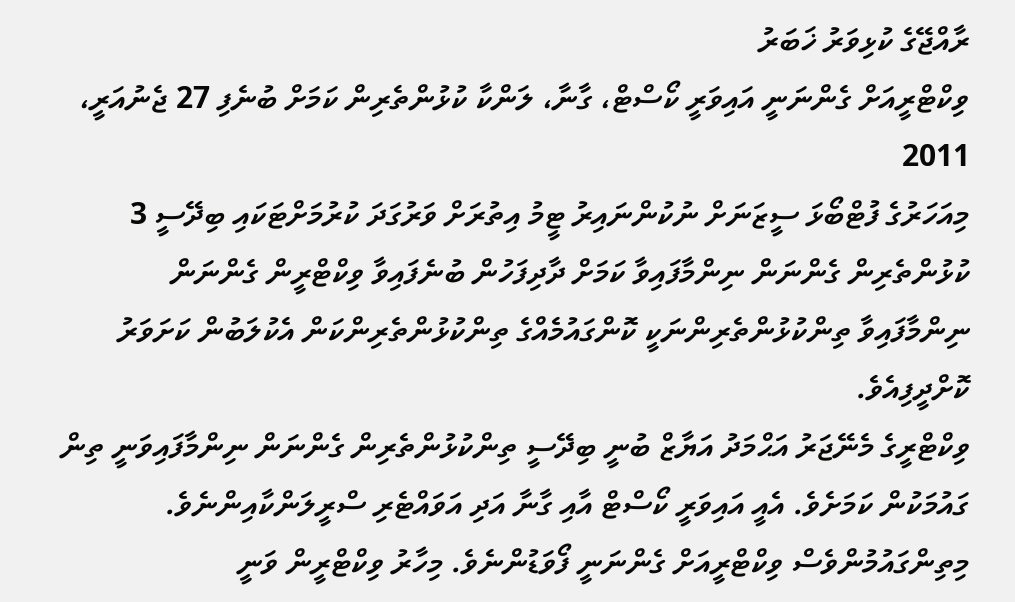ރާއްޖޭގެ ކުޅިވަރު ޚަބަރު
ވިކްޓްރީއަށް ގެންނަނީ އައިވަރީ ކޯސްޓް، ގާނާ، ލަންކާ ކުޅުންތެރިން ކަމަށް ބުނެފި 27 ޖެނުއަރީ، 2011
މިއަހަރުގެ ފުޓްބޯޅަ ސީޒަނަށް ނުކުންނައިރު ޓީމު އިތުރަށް ވަރުގަދަ ކުރުމަށްޓަކައި ބިދޭސީ 3 ކުޅުންތެރިން ގެންނަން ނިންމާފައިވާ ކަމަށް ދާދިފަހުން ބުނެފައިވާ ވިކްޓްރީން ގެންނަން ނިންމާފައިވާ ތިންކުޅުންތެރިންނަކީ ކޮންގައުމެއްގެ ތިންކުޅުންތެރިންކަން އެކުލަބުން ކަށަވަރު ކޮށްދީފިއެވެ.
ވިކްޓްރީގެ މެނޭޖަރު އަޙްމަދު އަޔާޒް ބުނީ ބިދޭސީ ތިންކުޅުންތެރިން ގެންނަން ނިންމާފައިވަނީ ތިން ގައުމަކުން ކަމަށެވެ. އެއީ އައިވަރީ ކޯސްޓް އާއި ގާނާ އަދި އަވައްޓެރި ސްރީލަންކާއިންނެވެ. މިތިންގައުމުންވެސް ވިކްޓްރީއަށް ގެންނަނީ ފޯވަޑުންނެވެ. މިހާރު ވިކްޓްރީން ވަނީ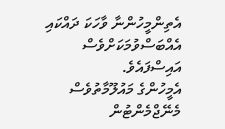އެތިންމީހުންނާ ވާހަކަ ދައްކައި އެއްބަސްވުމަކަށްވެސް އައިސްފައެވެ.
އެމީހުންގެ މައުލޫމާތުވެސް މެނޭޖްމެންޓުން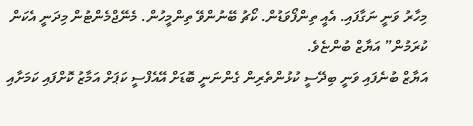މިހާރު ވަނީ ނަގާފައި. އެއީ ތިންފޯވަޑުން. ކޯޗު ބޭނުންވޭ ތިންމީހުން. މެނޭޖްމެންޓުން މިދަނީ އެކަން ކުރަމުން” އަޔާޒް ބުންޏެވެ.
އަޔާޒް ބުނެފައި ވަނީ ބިދޭސީ ކުޅުންތެރިން ގެންނަނީ ބޮޑަށް އޭއެފްސީ ކަޕަށް އަމާޒު ކޮށްފައި ކަމަށާއި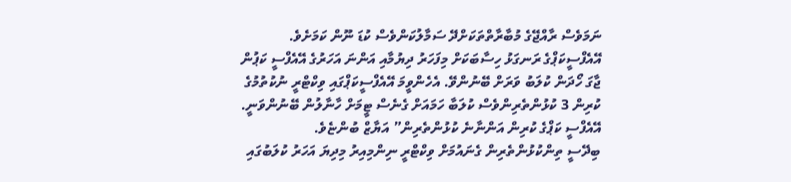ނަމަވެސް ރާއްޖޭގެ މުބާރާތްތަކަށްދޭ ސަމާލުކަންވެސް ކުޑަ ނޫން ކަމަށެވެ.
އޭއެފްސީކަޕްގެ ރަނގަޅު ހިސާބަކަށް މިފަހަރު ދިޔުމާއި އަންނަ އަހަރުގެ އޭއެފްސީ ކަޕުން ޖާގަ ހޯދަން ކުލަބު ވަރަށް ބޭނުންވޭ. އެހެންވީމަ އޭއެފްސީކަޕްގައި ވިކްޓްރީ ނުކުތުމުގެ ކުރިން 3 ކުޅުންތެރިންވެސް ކުލަބާ ހަމައަށް ގެނެސް ޓީމަށް ހާނާލުން ބޭނުންވަނީ. އޭއެފްސީ ކަޕްގެ ކުރިން އަންނާނެ ކުޅުންތެރިން” އަޔާޒް ބުންޏެވެ.
ބިދޭސީ ތިންކުޅުންތެރިން ގެނައުމަށް ވިކްޓްރީ ނިންމިއިރު މިދިޔަ އަހަރު ކުލަބުގައި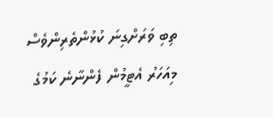ތިބި ވަރަށްގިނަ ކުޅުންތެރިންވެސް މިއަހަރު އެޓީމުން ފެންނާނެ ކަމުގެ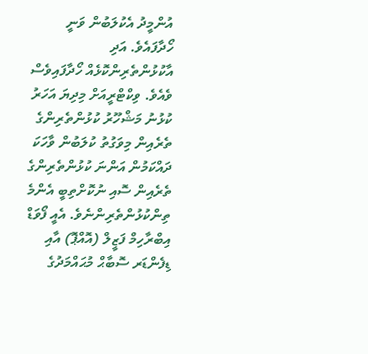އުންމީދު އެކުލަބުން ވަނީ ހޯދާފައެވެ. އަދި އާކުޅުންތެރިންކޮޅެއް ހޯދާފައިވެސް ވެއެވެ. ވިކްޓްރީއަށް މިދިޔަ އަހަރު ކުޅުނު މަޝްހޫރު ކުޅުންތެރިންގެ ތެރެއިން މިވަގުތު ކުލަބުން ވާހަކަ ދައްކަމުން އަންނަ ކުޅުންތެރިންގެ ތެރެއިން ސޮއި ނުކޮށްތިބީ އެންމެ ތިންކުޅުންތެރިންނެވެ. އެއީ ފޯވަޑް އިބްރާހިމް ފަޒީލް (އޮއްޕޮ) އާއި ޑިފެންޑަރ ސޮބާޙް މުޙައްމަދުގެ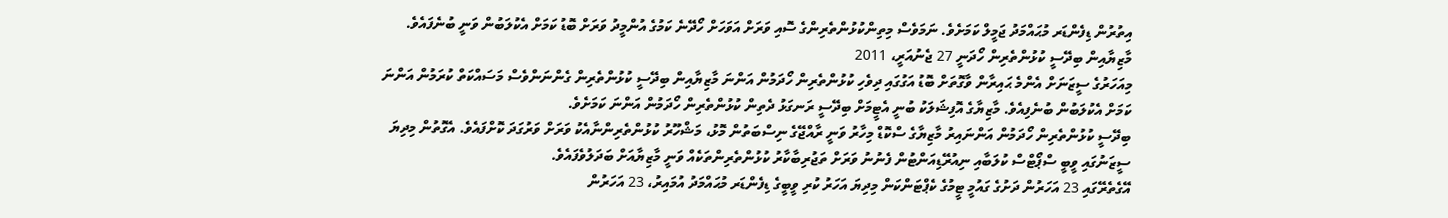އިތުރުން ޑިފެންޑަރ މުޙައްމަދު ޖަމީލް ކަމަށެވެ. ނަމަވެސް މިތިންކުޅުންތެރިންގެ ސޮއި ވަރަށް އަވަހަށް ހޯދޭނެ ކަމުގެ އުންމީދު ވަރަށް ބޮޑު ކަމަށް އެކުލަބުން ވަނީ ބުނެފައެވެ.
މާޒިޔާއިން ބިދޭސީ ކުޅުންތެރިން ހޯދަނީ 27 ޖެނުއަރީ، 2011
މިއަހަރުގެ ސީޒަނަށް އެންމެ ޙައިރާން ވާގޮތަށް ބޮޑު އަގުގައި ދިވެހި ކުޅުންތެރިން ހޯދަމުން އަންނަ މާޒިޔާއިން ބިދޭސީ ކުޅުންތެރިން ގެންނަންވެސް މަސައްކަތް ކުރަމުން އަންނަ ކަމަށް އެކުލަބުން ބުނެފިއެވެ. މާޒިޔާގެ އޮފިޝަލަކު ބުނީ އެޓީމަށް ބިދޭސީ ރަނގަޅު ދެތިން ކުޅުންތެރިން ހޯދަމުން އަންނަ ކަމަށެވެ.
ބިދޭސީ ކުޅުންތެރިން ހޯދަމުން އަންނައިރު މާޒިޔާގެ ސްކޮޑް މިހާރު ވަނީ ރާއްޖޭގެ ނިސްބަތުން މޮޅު، މަޝްހޫރު ކުޅުންތެރިންނާއެކު ވަރަށް ވަރުގަދަ ކޮށްފައެވެ. އެގޮތުން މިދިޔަ ސީޒަނުގައި ވީބީ ސްޕޯޓްސް ކުލަބާއި ނިއުރޭޑިއަންޓުން ފެނުނު ވަރަށް ތަޖުރިބާކާރު ކުޅުންތެރިންތަކެއް ވަނީ މާޒިޔާއަށް ބަދަލުވެފައެވެ.
އޭގެތެރޭގައި 23 އަހަރުން ދަށުގެ ގައުމީ ޓީމުގެ ކެޕްޓަންކަން މިދިޔަ އަހަރު ކުރި ވީބީގެ ޑިފެންޑަރ މުޙައްމަދު އުމައިރު، 23 އަހަރުން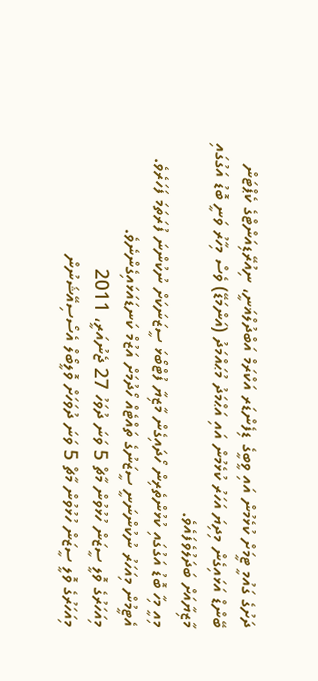ދަށުގެ ގައުމީ ޓީމަށް ކުޅެމުން އައި ވީބީގެ ޑިފެންޑަރ އަކްރަމް އަބްދުލްޣަނީ، ނިއުރޭޑިއަންޓްގެ ކެޕްޓަން ބޭންޑް އަޅައިގެން މިދިޔަ އަހަރު ކުޅެމުން އައި އަޙްމަދު މުޙައްމަދު (އަންމަޑޭ) ވެސް މިހާރު ވަނީ ބޮޑު އަގުގައި މާޒިޔާއަށް ބަދަލުވެފައެވެ.
މިއީ މިހާ ބޮޑު އަގުގައި ކުޅުންތެރިން ހޯދައިގެން މާޒިޔާ ފުޓްބޯޅަ ސީޒަނަކަށް ނުކުންނަ ފުރަތަމަ ފަހަރެވެ. އެޓީމުން މިއަހަރު ނުކުންނަނީ ސީޒަނުގެ ތައްޓެއް ހޯދުމަށް އަޒުމް ކަނޑައަޅައިގެންނެވެ.
މިއަހަރުގެ ވޮލީ ސީޒަން ހުޅުވުން މާޗް 5 ވަނަ ދުވަހު 27 ޖެނުއަރީ، 2011
މިއަހަރުގެ ވޮލީ ސީޒަން ހުޅުވުން މާޗް 5 ވަނަ ދުވަހަށް ވޮލީބޯލް އެސޯސިއޭޝަނުން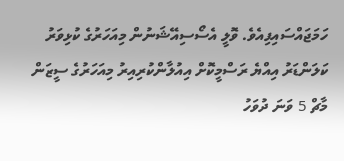ހަމަޖައްސައިފިއެވެ. ވޮލީ އެސޯސިއޭޝަނުން މިއަހަރުގެ ކުޅިވަރު ކަލަންޑަރު އިއްޔެ ރަސްމީކޮށް އިއުލާންކުރިއިރު މިއަހަރުގެ ސީޒަން މާޗް 5 ވަނަ ދުވަހު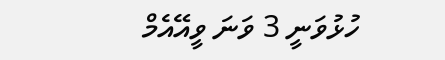ހުޅުވަނީ 3 ވަނަ ވީއޭއެމް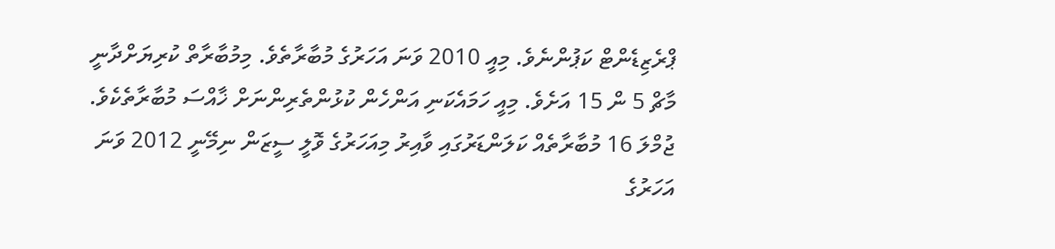ޕްރެޒިޑެންޓް ކަޕުންނެވެ. މިއީ 2010 ވަނަ އަހަރުގެ މުބާރާތެވެ. މިމުބާރާތް ކުރިޔަށްދާނީ މާޗް 5 ން 15 އަށެވެ. މިއީ ހަމައެކަނި އަންހެން ކުޅުންތެރިންނަށް ޚާއްސަ މުބާރާތެކެވެ.
ޖުމްލަ 16 މުބާރާތެއް ކަލަންޑަރުގައި ވާއިރު މިއަހަރުގެ ވޮލީ ސީޒަން ނިމޭނީ 2012 ވަނަ އަހަރުގެ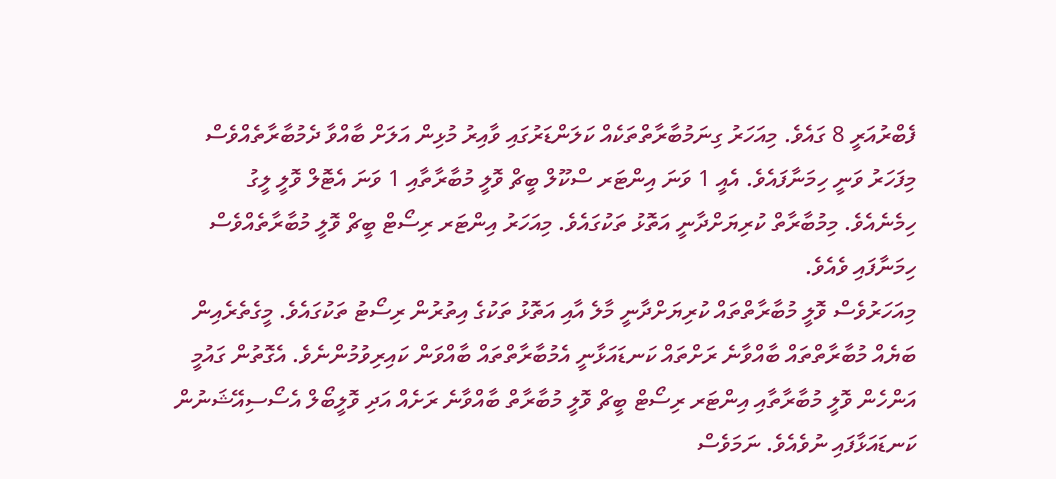ފެބްރުއަރީ 8 ގައެވެ. މިއަހަރު ގިނަމުބާރާތްތަކެއް ކަލަންޑަރުގައި ވާއިރު މުޅިން އަލަށް ބާއްވާ ދެމުބާރާތެއްވެސް މިފަހަރު ވަނީ ހިމަނާފައެވެ. އެއީ 1 ވަނަ އިންޓަރ ސްކޫލް ބީޗް ވޮލީ މުބާރާތާއި 1 ވަނަ އެޓޮލް ވޮލީ ލީގު ހިމެނެއެވެ. މިމުބާރާތް ކުރިޔަށްދާނީ އަތޮޅު ތަކުގައެވެ. މިއަހަރު އިންޓަރ ރިސޯޓް ބީޗް ވޮލީ މުބާރާތެއްވެސް ހިމަނާފައި ވެއެވެ.
މިއަހަރުވެސް ވޮލީ މުބާރާތްތައް ކުރިޔަށްދާނީ މާލެ އާއި އަތޮޅު ތަކުގެ އިތުރުން ރިސޯޓު ތަކުގައެވެ. މީގެތެރެއިން ބަޔެއް މުބާރާތްތައް ބާއްވާނެ ރަށްތައް ކަނޑައަޅާނީ އެމުބާރާތްތައް ބާއްވަން ކައިރިވުމުންނެވެ. އެގޮތުން ގައުމީ އަންހެން ވޮލީ މުބާރާތާއި އިންޓަރ ރިސޯޓް ބީޗް ވޮލީ މުބާރާތް ބާއްވާނެ ރަށެއް އަދި ވޮލީބޯލް އެސޯސިއޭޝަނުން ކަނޑައަޅާފައި ނުވެއެވެ. ނަމަވެސް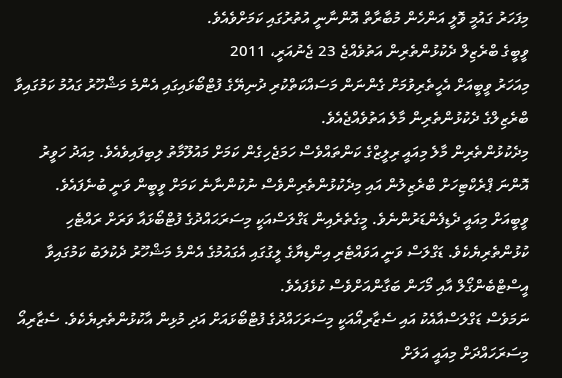މިފަހަރު ގައުމީ ވޮލީ އަންހެން މުބާރާތް އޮންނާނީ އުތުރުގައި ކަމަށްވެއެވެ.
ވީބީގެ ބްރެޒިލް ދެކުޅުންތެރިން އަތުވެއްޖެ 23 ޖެނުއަރީ، 2011
މިއަހަރު ވީބީއަށް އެހީތެރިވުމަށް ގެންނަން މަސައްކަތްކުރި ދުނިޔޭގެ ފުޓްބޯޅައިގައި އެންމެ މަޝްހޫރު ގައުމު ކަމުގައިވާ ބްރެޒިލްގެ ދެކުޅުންތެރިން މާލެ އަތުވެއްޖެއެވެ.
މިދެކުޅުންތެރިން މާލެ މިއައީ ރިލީޒްގެ ކަންތައްވެސް ހަމަޖެހިގެން ކަމަށް މައުލޫމާތު ލިބިފައިވެއެވެ. މިއަދު ހަވީރު އޮންނަ ޕްރެކްޓިހަށް ބްރެޒިލުން އައި މިދެކުޅުންތެރިންވެސް ނުކުންނާނެ ކަމަށް ވީބީން ވަނީ ބުނެފައެވެ.
ވީބީއަށް މިއައީ ދެޑިފެންޑަރުންނެވެ. މީގެތެރެއިން ޑަގްލަސްއަކީ މިސަރަޙައްދުގެ ފުޓްބޯޅައާ ވަރަށް ރައްޓެހި ކުޅުންތެރިޔެކެވެ. ޑަގްލަސް ވަނީ އަވައްޓެރި އިންޑިޔާގެ ލީގުގައި އެގައުމުގެ އެންމެ މަޝްހޫރު ދެކުލަބު ކަމުގައިވާ އީސްޓްބެންގޯލް އާއި މޯހަން ބަގާންއަށްވެސް ކުޅެފައެވެ.
ނަމަވެސް ޑަގްލަސްއާއެކު އައި ސެޒާރިއޯއަކީ މިސަރަހައްދުގެ ފުޓްބޯޅައަށް އަދި މުޅިން އާކުޅުންތެރިޔެކެވެ. ސެޒާރިއޯ މިސަރަހައްދަށް މިއައީ އަލަށް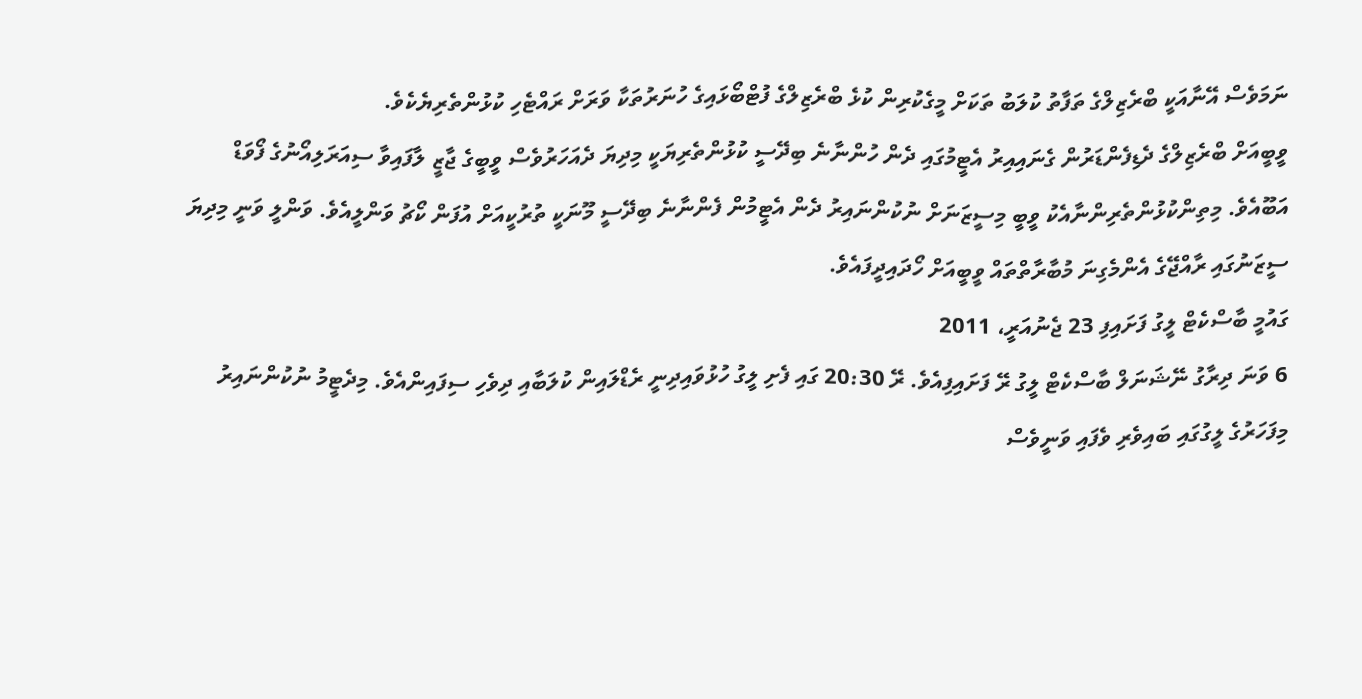ނަމަވެސް އޭނާއަކީ ބްރެޒިލްގެ ތަފާތު ކުލަބު ތަކަށް މީގެކުރިން ކުޅެ ބްރެޒިލްގެ ފުޓްބޯޅައިގެ ހުނަރުތަކާ ވަރަށް ރައްޓެހި ކުޅުންތެރިޔެކެވެ.
ވީބީއަށް ބްރެޒިލްގެ ދެޑިފެންޑަރުން ގެނައިއިރު އެޓީމުގައި ދެން ހުންނާނެ ބިދޭސީ ކުޅުންތެރިޔަކީ މިދިޔަ ދެއަހަރުވެސް ވީބީގެ ޖާޒީ ލާފައިވާ ސިއަރަލިއޯނުގެ ފޯވަޑް އަބޫއެވެ. މިތިންކުޅުންތެރިންނާއެކު ވީބީ މިސީޒަނަށް ނުކުންނައިރު ދެން އެޓީމުން ފެންނާނެ ބިދޭސީ މޫނަކީ ތުރުކީއަށް އުފަން ކޯޗު ވަންލީއެވެ. ވަންލީ ވަނީ މިދިޔަ ސީޒަނުގައި ރާއްޖޭގެ އެންމެގިނަ މުބާރާތްތައް ވީބީއަށް ހޯދައިދީފައެވެ.
ގައުމީ ބާސްކެޓް ލީގު ފަށައިފި 23 ޖެނުއަރީ، 2011
6 ވަނަ ދިރާގު ނޭޝަނަލް ބާސްކެޓް ލީގު ރޭ ފަށައިފިއެވެ. ރޭ 20:30 ގައި ފެށި ލީގު ހުޅުވައިދިނީ ރެޑްލައިން ކުލަބާއި ދިވެހި ސިފައިންއެވެ. މިދެޓީމު ނުކުންނައިރު މިފަހަރުގެ ލީގުގައި ބައިވެރި ވެފައި ވަނީވެސް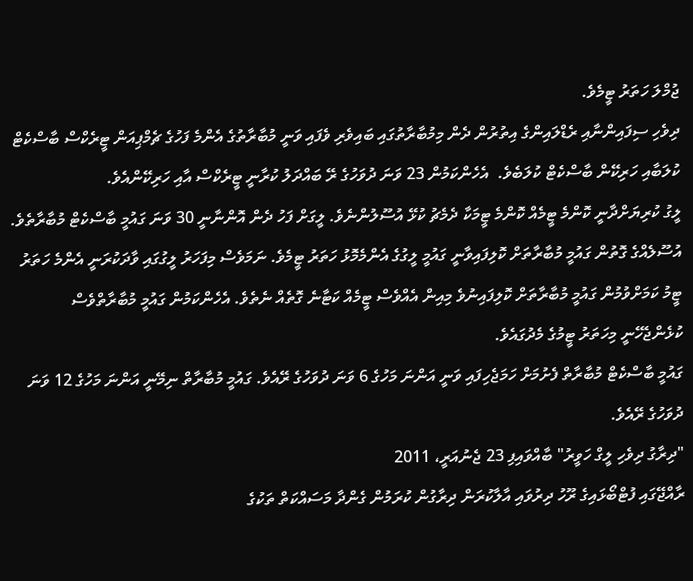ޖުމްލަ ހަތަރު ޓީމެވެ.
ދިވެހި ސިފައިންނާއި ރެޑްލައިންގެ އިތުރުން ދެން މިމުބާރާތުގައި ބައިވެރި ވެފައި ވަނީ މުބާރާތުގެ އެންމެ ފަހުގެ ޗެމްޕިއަން ޓީރެކްސް ބާސްކެޓް ކުލަބާއި ހަރިކޭން ބާސްކެޓް ކުލަބެވެ.  އެހެންކަމުން 23 ވަނަ ދުވަހުގެ ރޭ ބައްދަލު ކުރާނީ ޓީރެކްސް އާއި ހަރިކޭންއެވެ.
ލީގު ކުރިޔަށްދާނީ ކޮންމެ ޓީމެއް ކޮންމެ ޓީމަކާ ދެމެޗު ކުޅޭ އުސޫލުންނެވެ. ލީގަށް ފަހު ދެން އޮންނާނީ 30 ވަނަ ގައުމީ ބާސްކެޓް މުބާރާތެވެ. އުސޫލެއްގެ ގޮތުން ގައުމީ މުބާރާތަށް ކޮލިފައިވާނީ ގައުމީ ލީގުގެ އެންމެމޮޅު ހަތަރު ޓީމެވެ. ނަމަވެސް މިފަހަރު ލީގުގައި ވާދަކުރަނީ އެންމެ ހަތަރު ޓީމު ކަމަށްވުމުން ގައުމީ މުބާރާތަށް ކޮލިފައިނުވެ މިއިން އެއްވެސް ޓީމެއް ކަޓާނެ ގޮތެއް ނެތެވެ. އެހެންކަމުން ގައުމީ މުބާރާތްވެސް ކުޅެންޖެހޭނީ މިހަތަރު ޓީމުގެ މެދުގައެވެ.
ގައުމީ ބާސްކެޓް މުބާރާތް ފެށުމަށް ހަމަޖެހިފައި ވަނީ އަންނަ މަހުގެ 6 ވަނަ ދުވަހުގެ ރޭއެވެ. ގައުމީ މުބާރާތް ނިމޭނީ އަންނަ މަހުގެ 12 ވަނަ ދުވަހުގެ ރޭއެވެ.
"ދިރާގު ދިވެހި ލީގް ހަވީރު" ބާއްވައިފި 23 ޖެނުއަރީ، 2011
ރާއްޖޭގައި ފުޓްބޯޅައިގެ ރޫހު ދިރުވައި އާލާކުރަން ދިރާގުން ކުރަމުން ގެންދާ މަސައްކަތް ތަކުގެ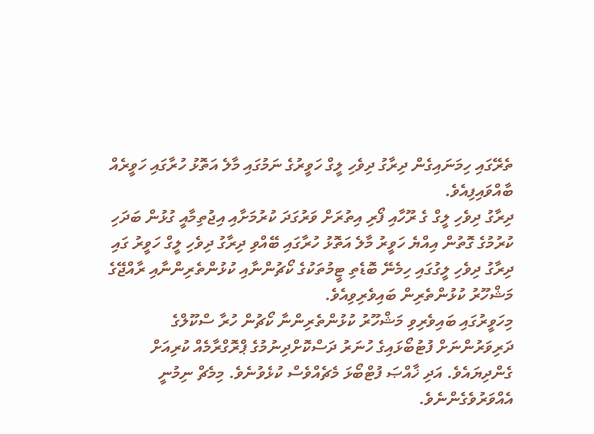ތެރޭގައި ހިމަނައިގެން ދިރާގު ދިވެހި ލީގް ހަވީރުގެ ނަމުގައި މާލެ އަތޮޅު ހުރާގައި ހަވީރެއް ބާއްވައިފިއެވެ.
ދިރާގު ދިވެހި ލީގް ގެ ރޫހާއި ފޯރި އިތުރަށް ވަރުގަދަ ކުރުމަށާއި އިޖުތިމާއީ ގުޅުން ބަދަހި ކުރުމުގެ ގޮތުން އިއްޔެ ހަވީރު މާލެ އަތޮޅު ހުރާގައި ބޭއްވި ދިރާގު ދިވެހި ލީގް ހަވީރު ގައި ދިރާގު ދިވެހި ލީގުގައި ހިމެނޭ ބޮޑެތި ޓީމުތަކުގެ ކޯޗުންނާއި ކުޅުންތެރިންނާއި ރާއްޖޭގެ މަޝްހޫރު ކުޅުންތެރިން ބައިވެރިވިއެވެ.
މިހަވީރުގައި ބައިވެރިވި މަޝްހޫރު ކުޅުންތެރިންނާ ކޯޗުން ހުރާ ސްކޫލްގެ ދަރިވަރުންނަށް ފުޓުބޯޅައިގެ ހުނަރު ދަސްކޮށްދިނުމުގެ ޕްރޮގްރާމެއް ކުރިއަށް  ގެންދިޔައެވެ. އަދި ޚާއްޞަ ފުޓްބޯޅަ މެޗެއްވެސް ކުޅެވުނެވެ. މިމެޗް ނިމުނީ އެއްވަރުވެގެންނެވެ.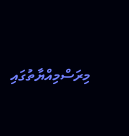މިރަސްމިއްޔާތުގައި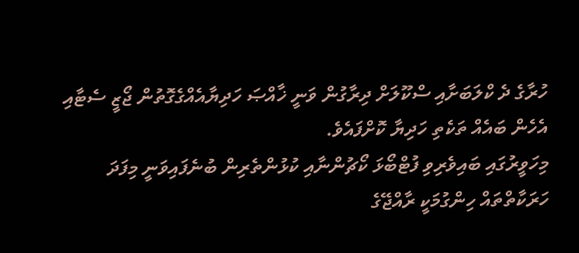ހުރާގެ ދެ ކްލަބަށާއި ސްކޫލަށް ދިރާގުން ވަނީ ޚާއްޞަ ހަދިޔާއެއްގެގޮތުން ޖޯޒީ ސެޓާއި އެހެން ބައެއް ތަކެތި ހަދިޔާ ކޮށްފައެވެ.
މިހަވީރުގައި ބައިވެރިވި ފުޓްބޯޅަ ކޯޗުންނާއި ކުޅުންތެރިން ބުނެފައިވަނީ މިފަދަ ހަރަކާތްތައް ހިންގުމަކީ ރާއްޖޭގެ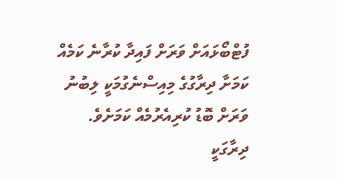ފުޓްބޯޅައަށް ވަރަށް ފައިދާ ކުރާނެ ކަމެއް ކަމަށާ ދިރާގުގެ މިއިސްނެގުމަކީ ލިބުނު ވަރަށް ބޮޑު ކުރިއެރުމެއް ކަމަށެވެ.
ދިރާގަކީ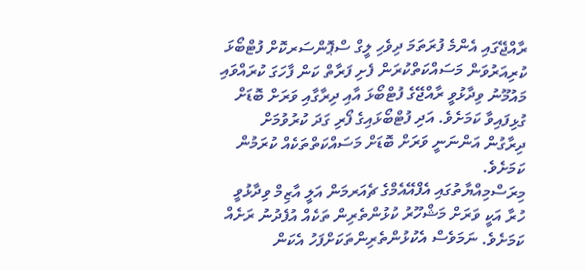ރާއްޖޭގައި އެންމެ ފުރަތަމަ ދިވެހި ލީގް ސްޕޮންސަރކޮށް ފުޓްބޯޅަ ކުރިއަރުވަން މަސައްކަތްކުރަން ފެށި ފަރާތް ކަން ފާހަގަ ކުރައްވައި މައުމޫނު ވިދާޅުވީ ރާއްޖޭގެ ފުޓްބޯޅަ އާއި ދިރާގާއި ވަރަށް ބޮޑަށް ގުޅިފައިވާ ކަމަށެވެ. އަދި ފުޓްބޯޅައިގެ ފޯރި ގަދަ ކުރުވުމަށް ދިރާގުން އަންނަނީ ވަރަށް ބޮޑަށް މަސައްކަތްތަކެއް ކުރަމުން ކަމަށެވެ.
މިރަސްމިއްޔާތުގައި އެފްއޭއެމްގެ ޗެއަރމަން އަލީ އާޒިމް ވިދާޅުވީ ހުރާ އަކީ ވަރަށް މަޝްހޫރު ކުޅުންތެރިން ތަކެއް އުފެދުނު ރަށެއް ކަމަށެވެ. ނަމަވެސް އެކުޅުންތެރިންތަކަށްފަހު އެކަން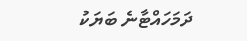ދަމަހައްޓާނެ ބަޔަކު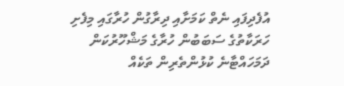އުފެދިފައި ނެތް ކަމަށާއި ދިރާގުން ހުރާގައި މިފެށި ހަރަކާތުގެ ސަބަބުން ހުރާގެ މަޝްހޫރުކަން ދަމަހައްޓާނެ ކުޅުންތެރިން ތަކެއް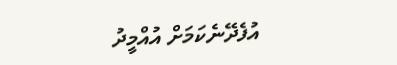އުފެދޭނެކަމަށް އުއްމީދު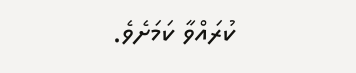ކުރައްވާ ކަމަށެވެ.